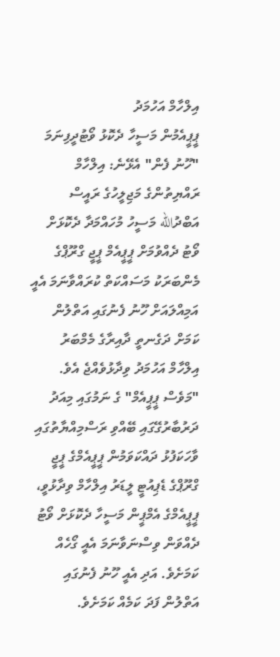އިލްހާމް އަހުމަދު
ޕީޕީއެމުން މަސީހާ ދެކޮޅު ވޯޓުދީފިނަމަ "ހޫނު ފެން" އެޅޭނެ: އިލްހާމް
ރައްޔިތުންގެ މަޖިލީހުގެ ރައީސް އަބްދުالله މަސީހު މުހައްމަދާ ދެކޮޅަށް ވޯޓު ދެއްވުމަށް ޕީޕީއެމް ޕީޖީ ގްރޫޕްގެ މެންބަރަކު މަސައްކަތް ކުރައްވާނަމަ އެއީ އަމިއްލައަށް ހޫނު ފެނުގައި އަތްލުން ކަމަށް ދަގެނތީ ދާއިރާގެ މެމްބަރު އިލްހާމް އަހުމަދު ވިދާޅުވެއްޖެ އެވެ.
"މަވެސް ޕީޕީއެމް" ގެ ނަމުގައި މިއަދު ދަރުބާރުގޭގައި ބޭއްވި ރަސްމިއްޔާތުގައި ވާހަކަފުޅު ދައްކަވަމުން ޕީޕީއެމްގެ ޕީޖީ ގްރޫޕްގެ ޑެޕިއުޓީ ލީޑަރު އިލްހާމް ވިދާޅުވީ، ޕީޕީއެމްގެ އެމްޕީން މަސީހާ ދެކޮޅަށް ވޯޓު ދެއްވަން ވިސްނަވާނަމަ އެއީ ގޯހެއް ކަމަށެވެ. އަދި އެއީ ހޫނު ފެނުގައި އަތްލުން ފަދަ ކަމެއް ކަމަށެވެ.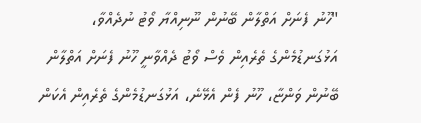"ހޫނު ފެނަށް އަތްލާން ބޭނުން ނޫނިއްޔާ ވޯޓު ނުދެއްވާ، އަޅުގަނޑުމެންގެ ތެރެއިން ވެސް ވޯޓު ދެއްވާނީ ހޫނު ފެނަށް އަތްލާން ބޭނުން ވަންޏާ، ހޫނު ފެން އެޅޭނެ، އަޅުގަނޑުމެންގެ ތެރެއިން އެކަން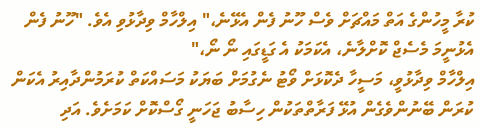ކުރާ މީހުންގެ އަތް މައްޗަށް ވެސް ހޫނު ފެން އެޅޭނެ،" އިލްހާމް ވިދާޅުވި އެވެ. "ހޫނު ފެން އެޅުނީމަ މެސެޖް ކޮށްލާނެ، އެކަމަކު އެ ގަޑީގައި ނޯ ނޯ،"
އިލްހާމް ވިދާޅުވީ، މަސީހާ ދެކޮޅަށް ވޯޓު ނެގުމަށް ބަޔަކު މަސައްކަތް ކުރަމުންދާއިރު އެކަން ކުރަން ބޭނުންވެގެން އުޅޭ ފަރާތްތަކުން ހިސާބު ޖަހަނީ ގޯސްކޮށް ކަމަށެވެ. އަދި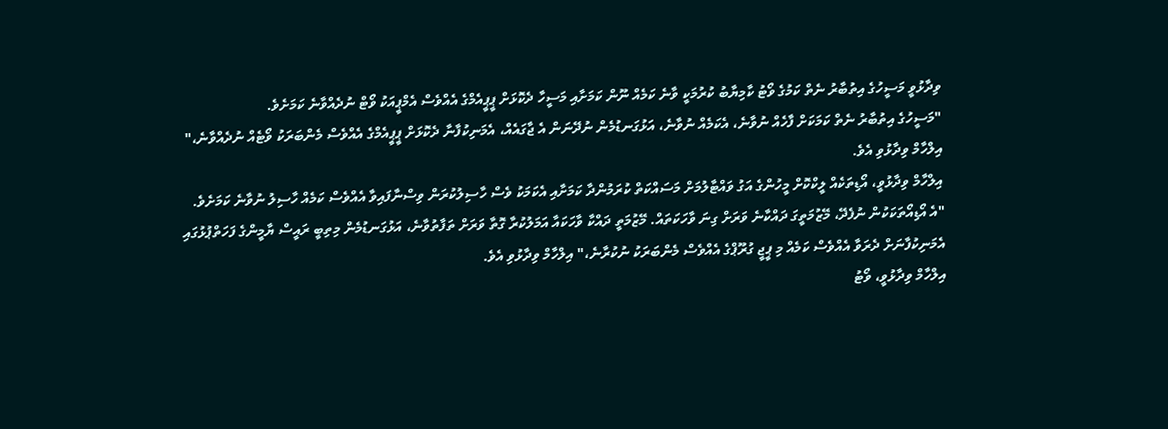ވިދާޅުވީ މަސީހުގެ އިތުބާރު ނެތް ކަމުގެ ވޯޓު ކާމިޔާބު ކުރުމަކީ ވާނެ ކަމެއް ނޫން ކަމަށާއި މަސީހާ ދެކޮޅަށް ޕީޕީއެމްގެ އެއްވެސް އެމްޕީއަކު ވޯޓް ނުދެއްވާނެ ކަމަށެވެ.
"މަސީހުގެ އިތުބާރު ނެތް ކަމަކަށް ފާހެއް ނުވާނެ، އެކަމެއް ނުވާނެ، އަޅުގަނޑުމެން ނުދޭނަން އެ ޖާގައެއް، އެމަނިކުފާނާ ދެކޮޅަށް ޕީޕީއެމްގެ އެއްވެސް މެންބަރަކު ވޯޓެއް ނުދެއްވާނެ،" އިލްހާމް ވިދާޅުވި އެވެ.
އިލްހާމް ވިދާޅުވީ، އޯޑިތަކެއް ލީކްކޮށް މީހުންގެ އަގު ވައްޓާލުމަށް މަސައްކަތް ކުރަމުންދާ ކަމަށާއި އެކަމަކު ވެސް ހާސިލުކުރަން ވިސްނާފައިވާ އެއްވެސް ކަމެއް ހާސިލު ނުވާނެ ކަމަށެވެ.
"އެ އޯޑިއޯތަކަކުން ނުފެދޭ، މޭޒުމަތީގަ ދައްކާނެ ވަރަށް ގިނަ ވާހަކަތައް. މޭޒުމަތީ ދައްކާ ވާހަކައާ އަމަލުކުރާ ގޮތާ ވަރަށް ތަފާތުވާނެ، އަޅުގަނޑުމެން މިތިބީ ރައީސް ޔާމީންގެ ފަހަތްޕުޅުގައި އެމަނިކުފާނަށް ދެރަވާ އެއްވެސް ކަމެއް މި ޕީޖީ ގުރޫޕްގެ އެއްވެސް މެންބަރަކު ނުކުރާނެ،" އިލްހާމް ވިދާޅުވި އެވެ.
އިލްހާމް ވިދާޅުވީ، ވޯޓު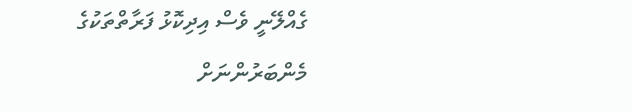ގެއްލޭނީ ވެސް އިދިކޮޅު ފަރާތްތަކުގެ މެންބަރުންނަށް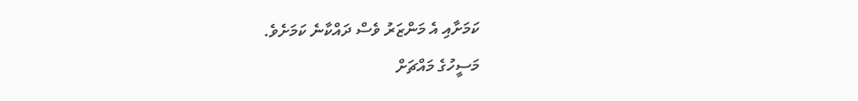ކަމަށާއި އެ މަންޒަރު ވެސް ދައްކާނެ ކަމަށެވެ.
މަސީހުގެ މައްޗަށް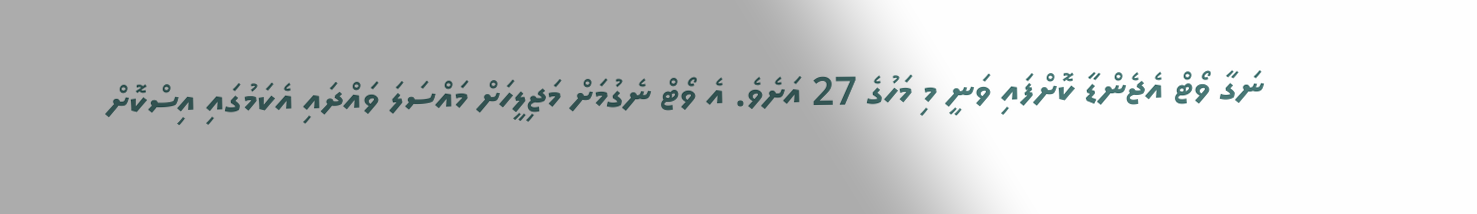ނަގާ ވޯޓް އެޖެންޑާ ކޮށްފައި ވަނީ މި މަހުގެ 27 އަށެވެ. އެ ވޯޓް ނެގުމަށް މަޖިލީހަށް މައްސަލަ ވައްދައި އެކަމުގައި އިސްކޮށް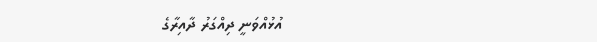އުޅުއްވަނީ ދިއްގަރު ދާއިރާގެ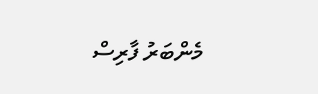މެންބަރު ފާރިސް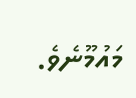މައުމޫނެވެ.